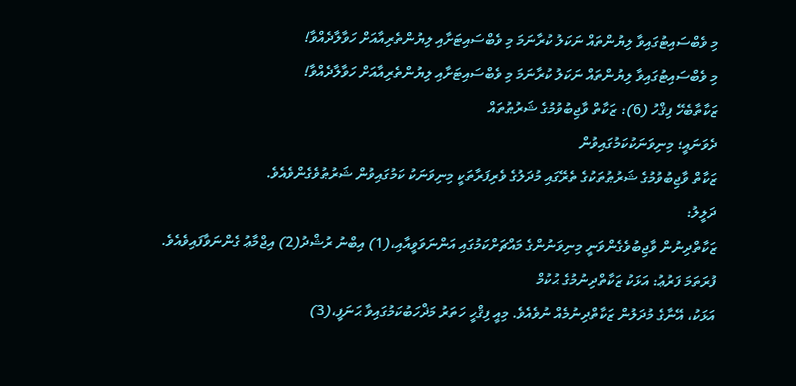މި ވެބްސައިޓުގައިވާ ލިޔުންތައް ނަކަލު ކުރާނަމަ މި ވެބްސައިޓަށާއި ލިޔުންތެރިއާއަށް ހަވާލާދެއްވާ!
މި ވެބްސައިޓުގައިވާ ލިޔުންތައް ނަކަލު ކުރާނަމަ މި ވެބްސައިޓަށާއި ލިޔުންތެރިއާއަށް ހަވާލާދެއްވާ!
ޒަކާތާބެހޭ ފިޤްހު (6): ޒަކާތް ވާޖިބުވުމުގެ ޝަރުޠުތައް
ދެވަނައީ؛ މިނިވަނަކުކަމުގައިވުން
ޒަކާތް ވާޖިބުވުމުގެ ޝަރުޠުތަކުގެ ތެރޭގައި މުދަލުގެ ވެރިފަރާތަކީ މިނިވަނަކު ކަމުގައިވުން ޝަރުޠުވެގެންވެއެވެ.
ދަލީލު:
ޒަކާތްދިނުން ވާޖިބުވެގެންވަނީ މިނިވަނުންގެ މައްޗަށްކަމުގައި އަންނަވަވީއާއި،(1) އިބްނު ރުޝްދު(2) އިޖްމާޢު ގެންނަވާފައިވެއެވެ.
ފުރަތަމަ ފަރުޢު: އަޅަކު ޒަކާތްދިނުމުގެ ޙުކުމް
އަޅަކު، އޭނާގެ މުދަލުން ޒަކާތްދިނުމެއް ނުވެއެވެ. މިއީ ފިޤްހީ ހަތަރު މަޛްހަބުކަމުގައިވާ ޙަނަފީ،(3)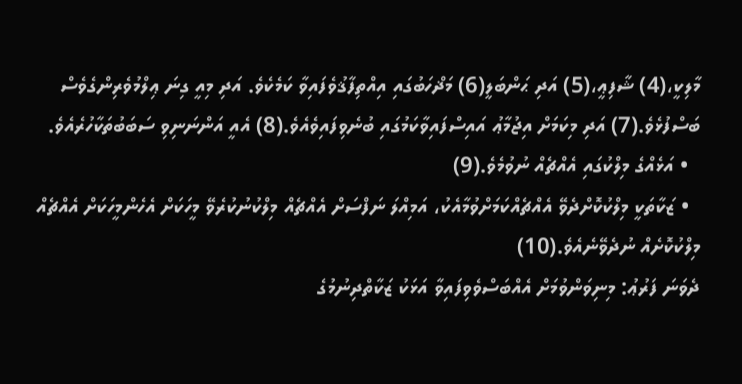މާލިކީ،(4) ޝާފިޢީ،(5) އަދި ޙަންބަލީ(6) މަޛްހަބުގައި އިއްތިފާޤުވެފައިވާ ކަމެކެވެ. އަދި މިއީ ގިނަ ޢިލްމުވެރިންގެވެސް ބަސްފުޅެވެ.(7) އަދި މިކަމަށް އިޖުމާޢު އައިސްފައިވާކަމުގައި ބުނެވިފައިވެއެވެ.(8) އެއީ އަންނަނިވި ސަބަބުތަކާހުރެއެވެ.
  • އަޅެއްގެ މިލްކުގައި އެއްޗެއް ނުވުމެވެ.(9)
  • ޒަކާތަކީ މިލްކުކޮށްދެވޭ އެއްޗެއްކަމަށްވުމާއެކު، އަމިއްލަ ނަފްސަށް އެއްޗެއް މިލްކުނުކުރެވޭ މީހަކަށް އެހެންމީހަކަށް އެއްޗެއް މިލްކުކޮށެއް ނުދެވޭނެއެވެ.(10)
ދެވަނަ ފަރުޢު: މިނިވަންވުމަށް އެއްބަސްވެވިފައިވާ އަޅަކު ޒަކާތްދިނުމުގެ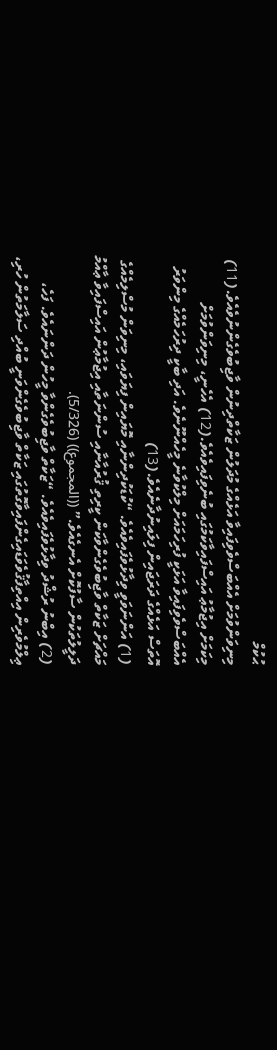ޙުކުމް
މިނިވަންވުމަށް އެއްބަސްވެވިފައިވާ އަޅެއްގެ މުދަލުން ޒަކާތްދިނުން ވާޖިބުވެގެންނުވެއެވެ.(11) މިކަމަށް އިޖުމާޢު އައިސްފައިވާކަމުގައި ބުނެވިފައިވެއެވެ.(12) އެހެނީ، މިނިވަންވުމަށް އެއްބަސްވެވިފައިވާ އަޅަކީ ފުރިހަމައަށް މިލްކުވާނެ މީހެއްނޫނެވެ. އަދި ބާކީ ދިރުހަމެއްގެ މިންވަރު އޮތަސް އަޅެއްގެ ދަރަޖައިން ފިލައިނުދާނެއެވެ.(13)
(1) އަންނަވަވީ ވިދާޅުވެފައިވެއެވެ. “ކުޑަކުދިންނާއި މޮޔައިން ފިޔަވައި، މިނިވަން މުސްލިމެއްގެ މައްޗަށް ޒަކާތް ވާޖިބުވެގެންވާކަން ކީރިތި ޤުރުއާނާއި ސުންނަތާއި އިޖުމާޢުން އައިސްފައިވާ ޢާއްމު ދަލީލުތަކުން ސާފުކޮށް އެނގެއެވެ.” ((المجموع)) (5/326).
(2) އިބްނު ރުޝްދު ވިދާޅުވެފައިވެއެވެ. “ޒަކާތް ވާޖިބުވެގެންވާ މީހުން ދަންނައެވެ. ފަހެ، ޢިލްމުވެރިން އިއްތިފާޤުވެވަޑައިގެންފައިވާގޮތުގައި ޒަކާތް ވާޖިބުވެގެންވަނީ ބުއްދި ސަލާމަތުން ހުރި،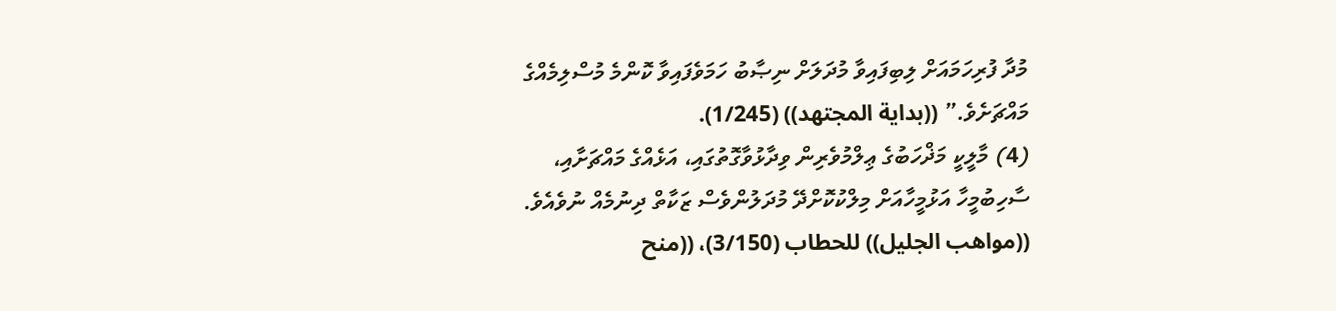މުދާ ފުރިހަމައަށް ލިބިފައިވާ މުދަލަށް ނިޞާބު ހަމަވެފައިވާ ކޮންމެ މުސްލިމެއްގެ މައްޗަށެވެ.” ((بداية المجتهد)) (1/245).
(4) މާލީކީ މަޛްހަބުގެ ޢިލްމުވެރިން ވިދާޅުވާގޮތުގައި، އަޅެއްގެ މައްޗަށާއި، ސާހިބުމީހާ އަޅުމީހާއަށް މިލްކުކޮށްދޭ މުދަލުންވެސް ޒަކާތް ދިނުމެއް ނުވެއެވެ. ((مواهب الجليل)) للحطاب (3/150)، ((منح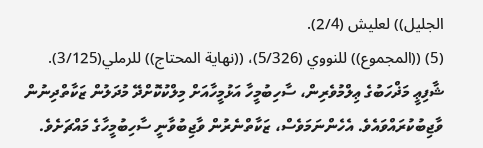الجليل)) لعليش (2/4).
(5) ((المجموع)) للنووي (5/326)، ((نهاية المحتاج)) للرملي(3/125). ޝާފިޢީ މަޛްހަބުގެ ޢިލްމުވެރިން، ސާހިބުމީހާ އަޅުމީހާއަށް މިލްކުކޮށްދޭ މުދަލުން ޒަކާތްދިނުން ވާޖިބުކުރައްވައެވެ. އެހެންނަމަވެސް، ޒަކާތްނެރުން ވާޖިބުވާނީ ސާހިބުމީހާގެ މައްޗަށެވެ.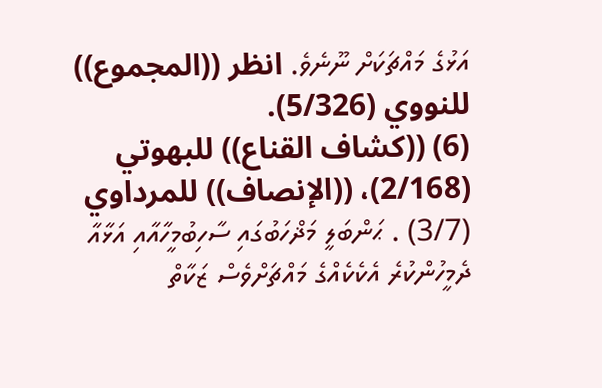އަޅުގެ މައްޗަކަށް ނޫނެވެ. انظر ((المجموع)) للنووي (5/326).
(6) ((كشاف القناع)) للبهوتي (2/168)، ((الإنصاف)) للمرداوي (3/7) . ޙަންބަލީ މަޛްހަބުގައި ސާހިބުމީހާއާއި އަޅާއާ ދެމީހުންކުރެ އެކެކެއްގެ މައްޗަށްވެސް ޒަކާތް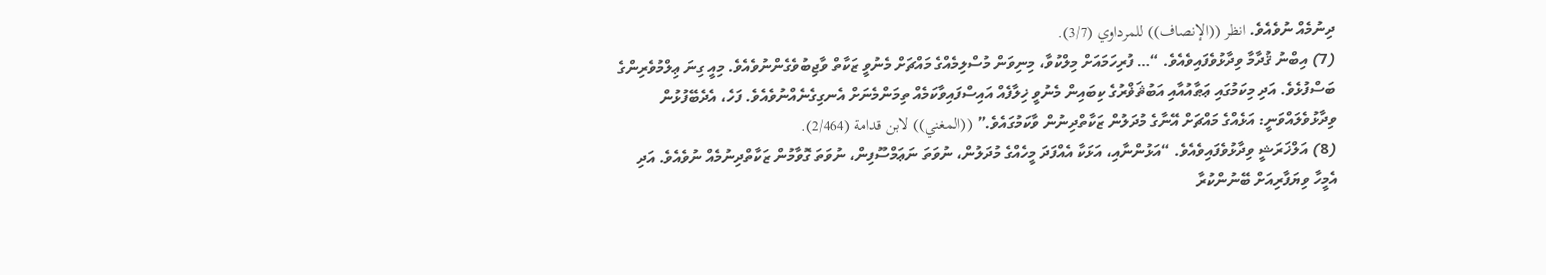ދިނުމެއް ނުވެއެވެ. انظر ((الإنصاف)) للمرداوي (3/7).
(7) އިބްނު ޤުދާމާ ވިދާޅުވެފައިވެއެވެ. “… ފުރިހަމައަށް މިލްކުވާ، މިނިވަން މުސްލިމެއްގެ މައްޗަށް މެނުވީ ޒަކާތް ވާޖިބުވެގެންނުވެއެވެ. މިއީ ގިނަ ޢިލްމުވެރިންގެ ބަސްފުޅެވެ. އަދި މިކަމުގައި ޢަޠާއުއާއި އަބުޘަޥްރުގެ ކިބައިން މެނުވީ ޚިލާފެއް އައިސްފައިވާކަމެއް ތިމަންމެނަށް އެނގިގެނެއްނުވެއެވެ. ފަހެ، އެދެބޭފުޅުން ވިދާޅުވެލައްވަނީ: އަޅެއްގެ މައްޗަށް އޭނާގެ މުދަލުން ޒަކާތްދިނުން ވާކަމުގައެވެ.” ((المغني)) لابن قدامة (2/464).
(8) އަލްޚަރަޝީ ވިދާޅުވެފައިވެއެވެ. “އަޅުންނާއި، އަޅަކާ އެއްފަދަ މީހެއްގެ މުދަލުން، ނުވަތަ ނަޢަމްސޫފިން، ނުވަތަ ގޮވާމުން ޒަކާތްދިނުމެއް ނުވެއެވެ. އަދި އެމީހާ ވިޔަފާރިއަށް ބޭނުންކުރާ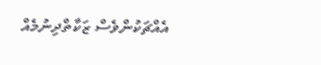އެއްޗަކުންވެސް ޒަކާތްދިނުމެއް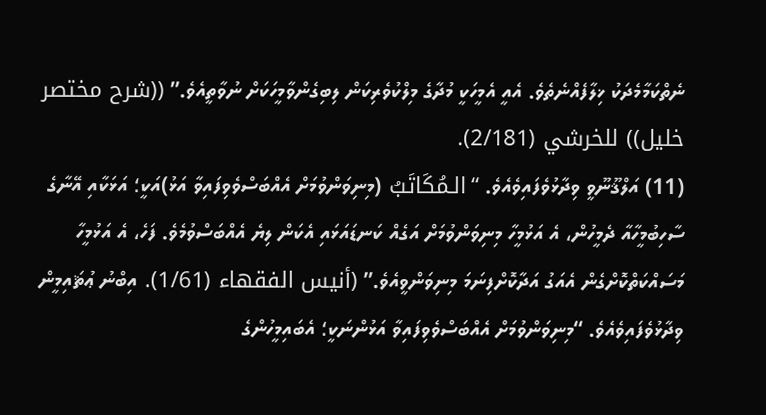ނެތްކަމާމެދަކު ޚިލާފެއްނެތެވެ. އެއީ އެމީހަކީ މުދާގެ މިލްކުވެރިކަން ލިބިގެންވާމީހަކަށް ނުވާތީއެވެ.” ((شرح مختصر خليل)) للخرشي (2/181).
(11) އަލްޤޫނޫވީ ވިދާޅުވެފައިވެއެވެ. “الـمُكَاتَبُ (މިނިވަންވުމަށް އެއްބަސްވެވިފައިވާ އަޅު)އަކީ؛ އަޅަކާއި އޭނާގެ ސާހިބުމީހާއާ ދެމީހުން، އެ އަޅުމީހާ މިނިވަންވުމަށް އަގެއް ކަނޑައަޅައި އެކަން ލިޔެ އެއްބަސްވުމެވެ. ފަހެ، އެ އަޅުމީހާ މަސައްކަތްކޮށްގެން އެއަގު އަދާކޮށްފިނަމަ މިނިވަންވީއެވެ.” (أنيس الفقهاء (1/61). އިބްނު ޢުޘައިމީން ވިދާޅުވެފައިވެއެވެ. “މިނިވަންވުމަށް އެއްބަސްވެވިފައިވާ އަޅުންނަކީ؛ އެބައިމީހުންގެ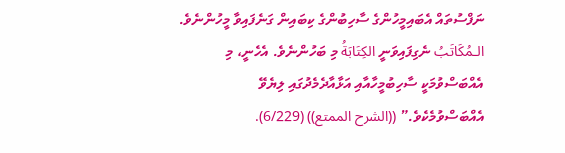ނަފްސުތައް އެބައިމީހުންގެ ސާހިބުންގެ ކިބައިން ގަނެފައިވާ މީހުންނެވެ. الـمُكَاتَبُ ނެގިފައިވަނީ الكِتَابَةُ މި ބަހުންނެވެ. އެހެނީ، މި އެއްބަސްވުމަކީ ސާހިބުމީހާއާއި އަޅާއާދެމެދުގައި ލިޔެވޭ އެއްބަސްވުމެކެވެ.” ((الشرح الممتع)) (6/229).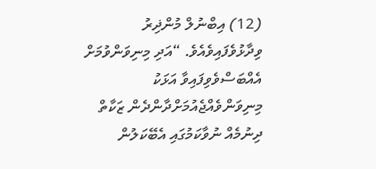(12) އިބްނުލް މުންޛިރު ވިދާޅުވެފައިވެއެވެ. “އަދި މިނިވަންވުމަށް އެއްބަސްވެވިފައިވާ އަޅަކު މިނިވަންވެއްޖެއުމަށްދާންދެން ޒަކާތް ދިނުމެއް ނުވާކަމުގައި އެބޭކަލުން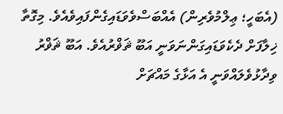(އެބަހީ؛ ޢިލްމުވެރިން) އެއްބަސްވެވަޑައިގެންފައިވެއެވެ. މިގޮތާ ޚިލާފަށް ދެކެވަޑައިގަންނަވަނީ އަބޫ ޘަޥްރުއެވެ. އަބޫ ޘަޥްރު ވިދާޅުވެލައްވަނީ އެ އަޅާގެ މައްޗަށް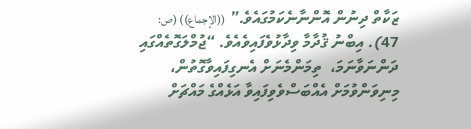ޒަކާތް ދިނުން އޮންނާނެކަމުގައެވެ.” ((الإجماع)) (ص: 47). އިބްނު ޤުދާމާ ވިދާޅުވެފައިވެއެވެ. “ޖުމްލަގޮތެއްގައި ދަންނަވާނަމަ،  ތިމަންމެނަށް އެނގިފައިވާގޮތުން، މިނިވަންވުމަށް އެއްބަސްވެވިފައިވާ އަޅެއްގެ މައްޗަށް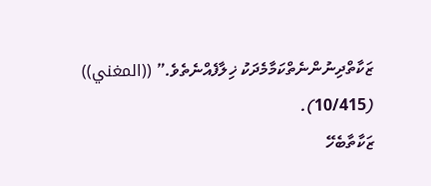ޒަކާތްދިނުންނެތްކަމާމެދަކު ޚިލާފެއްނެތެވެ.” ((المغني)) (10/415).
ޒަކާތާބެހޭ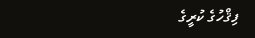ފިޤްހުގެ ކުރީގެ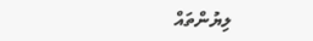ލިޔުންތައް